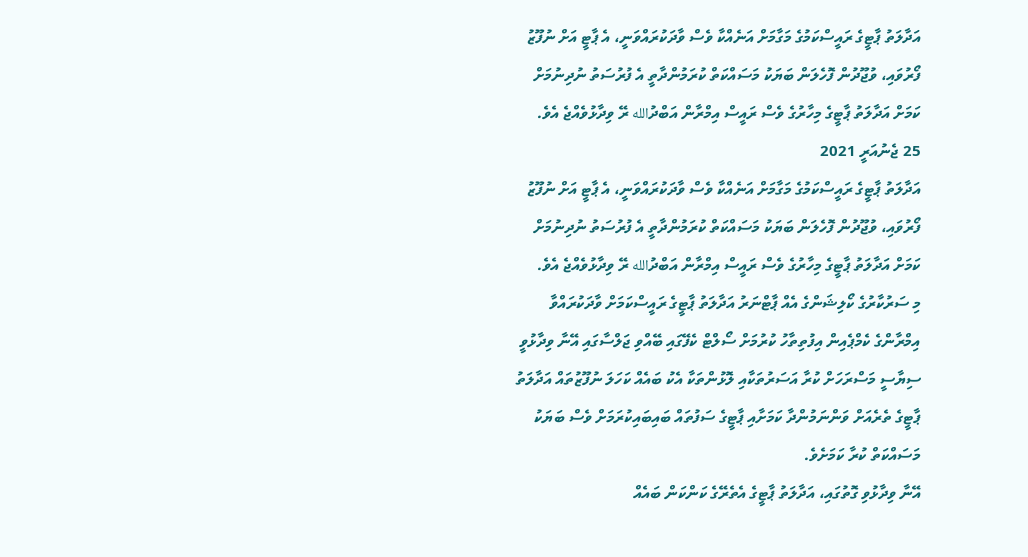އަދާލަތު ޕާޓީގެ ރައީސްކަމުގެ މަގާމަށް އަނެއްކާ ވެސް ވާދަކުރައްވަނީ، އެ ޕާޓީ އަށް ނުފޫޒު ފޯރުވައި، ވުޖޫދުން ފޮހެލަން ބަޔަކު މަސައްކަތް ކުރަމުންދާތީ އެ ފުރުސަތު ނުދިނުމަށް ކަމަށް އަދާލަތު ޕާޓީގެ މިހާރުގެ ވެސް ރައީސް އިމްރާން އަބްދުالله ރޭ ވިދާޅުވެއްޖެ އެވެ.
25 ޖެނުއަރީ 2021
އަދާލަތު ޕާޓީގެ ރައީސްކަމުގެ މަގާމަށް އަނެއްކާ ވެސް ވާދަކުރައްވަނީ، އެ ޕާޓީ އަށް ނުފޫޒު ފޯރުވައި، ވުޖޫދުން ފޮހެލަން ބަޔަކު މަސައްކަތް ކުރަމުންދާތީ އެ ފުރުސަތު ނުދިނުމަށް ކަމަށް އަދާލަތު ޕާޓީގެ މިހާރުގެ ވެސް ރައީސް އިމްރާން އަބްދުالله ރޭ ވިދާޅުވެއްޖެ އެވެ.
މި ސަރުކާރުގެ ކޯލިޝަންގެ އެއް ޕާޓްނަރު އަދާލަތު ޕާޓީގެ ރައީސްކަމަށް ވާދަކުރައްވާ އިމްރާންގެ ކެމްޕެއިން އިފުތިތާހު ކުރުމަށް ސޯލްޓް ކެފޭގައި ބޭއްވި ޖަލްސާގައި އޭނާ ވިދާޅުވީ ސިޔާސީ މަސްރަހަށް ކުރާ އަސަރުތަކާއި ލޮޅުންތަކާ އެކު ބައެއް ކަހަލަ ނުފޫޒުތައް އަދާލަތު ޕާޓީގެ ތެރެއަށް ވަންނަމުންދާ ކަމަށާއި ޕާޓީގެ ސަފުތައް ބައިބައިކުރަމަށް ވެސް ބަޔަކު މަސައްކަތް ކުރާ ކަމަށެވެ.
އޭނާ ވިދާޅުވި ގޮތުގައި، އަދާލަތު ޕާޓީގެ އެތެރޭގެ ކަންކަން ބައެއް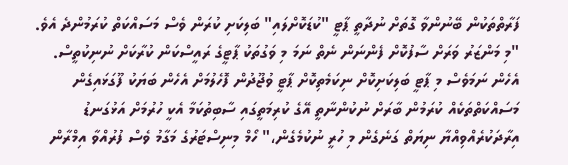ފަރާތްތަކުން ބޭނުންވާ ގޮތަށް ނުދާތީ ޕާޓީ "ކުޑަކޮށްލައި" ބަލިކަށި ކުރަން ވެސް މަސައްކަތް ކުރަމުންދެ އެވެ.
"މި މަންޒަރު ވަރަށް ސާފުކޮށް ފެންނަން ނެތް ނަމަ މި ވަގުތަކު ޕާޓީގެ ރައީސްކަން ކުރާކަށް ނުނިކުތީސް. އެހެން ނަމަވެސް މި ޕާޓީ ބަލިކަށިކޮށް ނިކަމެތިކޮށް ޕާޓީ ވުޖޫދުން ފޮހެލުމަށް އެހެން ބަޔަކު ފޫގަޅައިގެން މަސައްކަތްތަކެއް ކުރަމުން ބާރަށް ނުކުންނާތީ އޭގެ ކުރިމަތީގައި ސާބިތުކަމާ އެކީ ހުރުމަށް އަޅުގަނޑު އިރާދަކުރެއްވިއްޔާ ނިޔަތް ގަނެގެން މި ހުރީ ނުކުމެގެން،" ހޯމް މިނިސްޓަރުގެ މަގާމު ވެސް ފުރުއްވާ އިމްރާން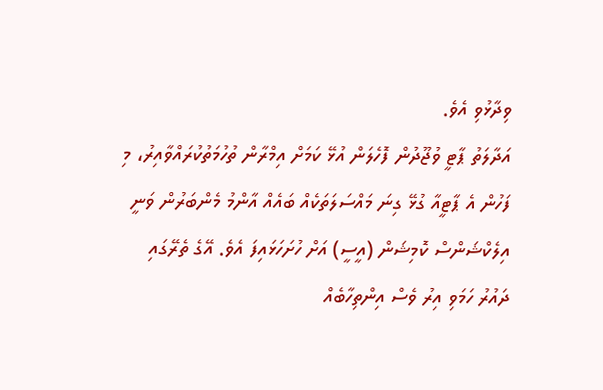ވިދާޅުވި އެވެ.
އަދާލަތު ޕާޓީ ވުޖޫދުން ފޮހެލަން އުޅޭ ކަމަށް އިމްރާން ތުހުމަތުކުރައްވާއިރު، މި ފަހުން އެ ޕާޓީއާ ގުޅޭ ގިނަ މައްސަލަތަކެއް ބައެއް އާންމު މެންބަރުން ވަނީ އިލެކްޝަންސް ކޮމިޝަން (އީސީ) އަށް ހުށަހަޅައިފަ އެވެ. އޭގެ ތެރޭގައި ދައުރު ހަމަވި އިރު ވެސް އިންތިހާބެއް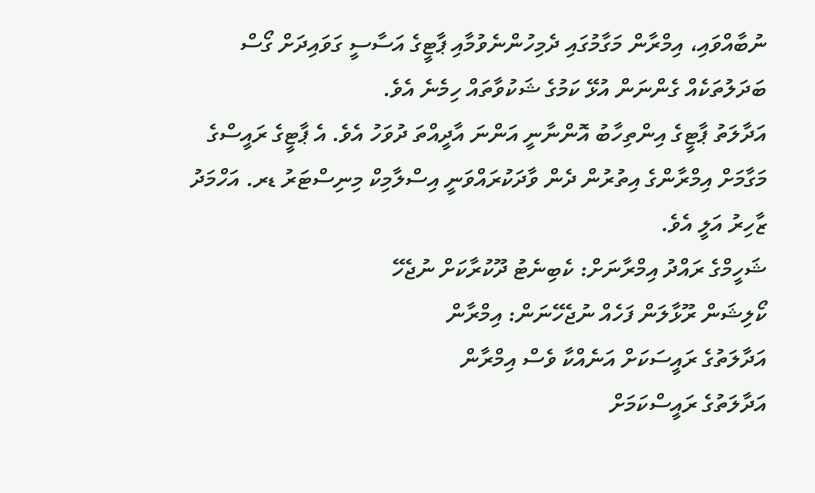ނުބާއްވައި، އިމްރާން މަގާމުގައި ދެމިހުންނެވުމާއި ޕާޓީގެ އަސާސީ ގަވައިދަށް ގޯސް ބަދަލުތަކެއް ގެންނަން އުޅޭ ކަމުގެ ޝަކުވާތައް ހިމެނެ އެވެ.
އަދާލަތު ޕާޓީގެ އިންތިހާބު އޮންނާނީ އަންނަ އާދީއްތަ ދުވަހު އެވެ. އެ ޕާޓީގެ ރައީސްގެ މަގާމަށް އިމްރާންގެ އިތުރުން ދެން ވާދަކުރައްވަނީ އިސްލާމިކް މިނިސްޓަރު ޑރ. އަހްމަދު ޒާހިރު އަލީ އެވެ.
ޝަހީމްގެ ރައްދު އިމްރާނަށް: ކެބިނެޓު ދޫކުރާކަށް ނުޖެހޭ
ކޯލިޝަން ރޫޅާލަން ފަހެއް ނުޖެހޭނަން: އިމްރާން
އަދާލަތުގެ ރައީސަކަށް އަނެއްކާ ވެސް އިމްރާން
އަދާލަތުގެ ރައީސްކަމަށް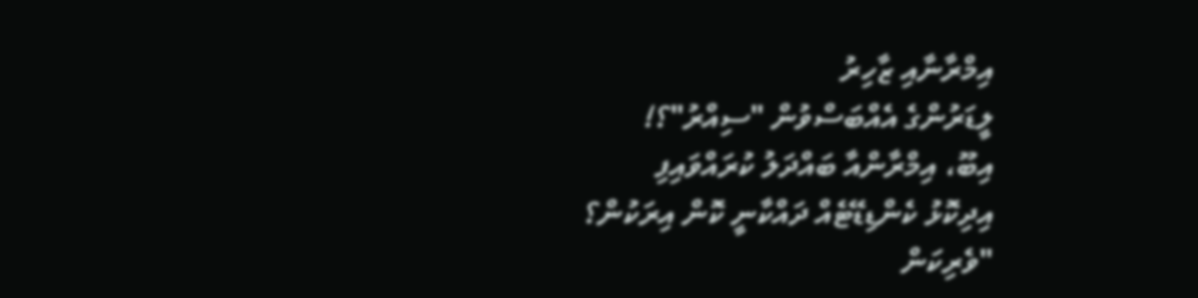އިމްރާނާއި ޒާހިރު
ލީޑަރުންގެ އެއްބަސްވުން "ސިއްރު"؟!
އިބޫ، އިމްރާންއާ ބައްދަލު ކުރައްވައިފި
އިދިކޮޅު ކެންޑިޑޭޓެއް ދައްކާނީ ކޮން އިރަކުން؟
"ވެރިކަން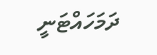ދަމަހައްޓަނީ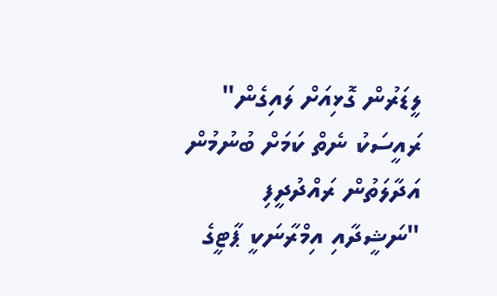ލީޑަރުން ގޮޅިއަށް ލައިގެން"
ރައީސަކު ނެތް ކަމަށް ބުނުމުން އަދާލަތުން ރައްދުދީފި
"ނަޝީދާއި އިމްރާނަކީ ޕާޓީގެ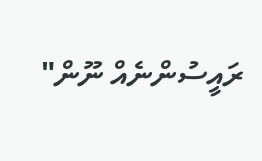ރައީސުންނެއް ނޫން"